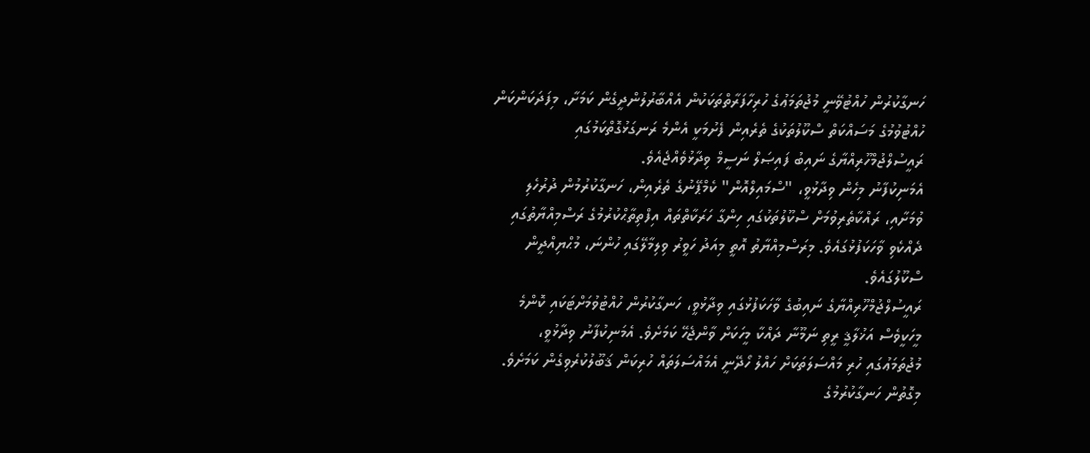ހަނގާކުރުން ހުއްޓުވޭނީ މުޖުތަމަޢުގެ ހުރިހާފަރާތްތަކަކުން އެއްބާރުލުންދީގެން ކަމަށާ، މިފަދަކަންކަން ހުއްޓުވުމުގެ މަސައްކަތް ސްކޫލުތަކުގެ ތެރެއިން ފެށުމަކީ އެންމެ ރަނގަޅުގޮތްކަމުގައި ރައީސުލްޖުމްހޫރިއްޔާގެ ނައިބު ފައިޞަލް ނަސީމް ވިދާޅުވެއްޖެއެވެ.
އެމަނިކުފާނު މިހެން ވިދާޅުވީ، "ސްމައިލްއޮން" ކެމްޕޭނުގެ ތެރެއިން، ހަނގާކުރުމުން ދުރުހެލި ވުމަށާއި، ރައްކާތެރިވުމަށް ސްކޫލުތަކުގައި ހިންގާ ހަރަކާތްތައް އިފްތިތާޙްކުރުމުގެ ރަސްމިއްޔާތުގައި ދެއްކެވި ވާހަކަފުޅުގައެވެ. މިރަސްމިއްޔާތު އޮތީ މިއަދު ހަވީރު ވިލިމާލޭގައި ހުންނަ، މުޙްޔިއްދީން ސްކޫލުގައެވެ.
ރައީސުލްޖުމްހޫރިއްޔާގެ ނައިބުގެ ވާހަކަފުޅުގައި ވިދާޅުވީ، ހަނގާކުރުން ހުއްޓުވުމަށްޓަކައި ކޮންމެ މީހަކީވެސް އަޚުލާޤީ ރީތި ނަމޫނާ ދައްކާ މީހަކަށް ވާންޖެހޭ ކަމަށެވެ. އެމަނިކުފާނު ވިދާޅުވީ، މުޖުތަމަޢުގައި ހުރި މައްސަލަތަކަށް ހައްލު ހޯދޭނީ އެމައްސަލަތައް ހުރިކަން ޤަބޫލުކުރެވިގެން ކަމަށެވެ. މިގޮތުން ހަނގާކުރުމުގެ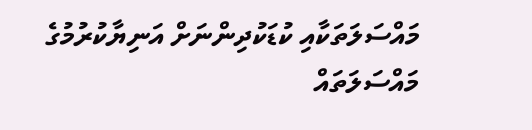މައްސަލަތަކާއި ކުޑަކުދިންނަށް އަނިޔާކުރުމުގެ މައްސަލަތައް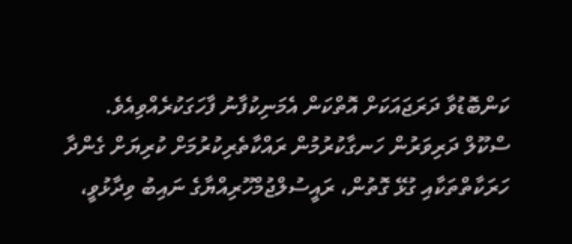ކަންބޮޑުވާ ދަރަޖައަކަށް އޮތްކަން އެމަނިކުފާނު ފާހަގަކުރެއްވިއެވެ.
ސްކޫލް ދަރިވަރުން ހަނގާކުރުމުން ރައްކާތެރިކުރުމަށް ކުރިޔަށް ގެންދާ ހަރަކާތްތަކާއި ގުޅޭ ގޮތުން، ރައީސުލްޖުމްހޫރިއްޔާގެ ނައިބު ވިދާޅުވީ،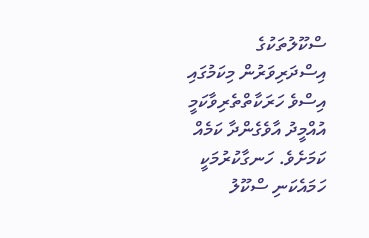ސްކޫލުތަކުގެ އިސްދަރިވަރުން މިކަމުގައި އިސްވެ ހަރަކާތްތެރިވާކަމީ އުއްމީދު އާވެގެންދާ ކަމެއް ކަމަށެވެ. ހަނގާކުރުމަކީ ހަމައެކަނި ސްކޫލު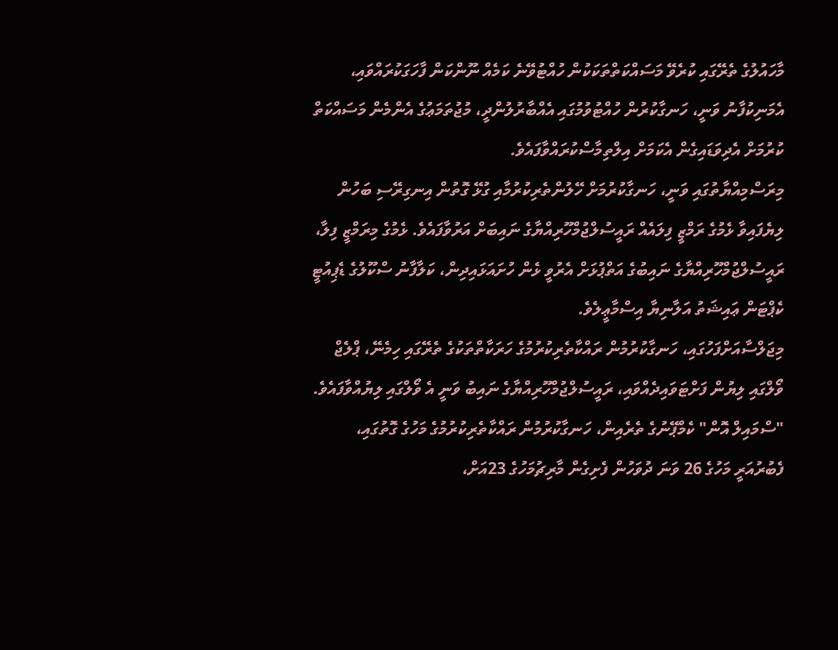މާހައުލުގެ ތެރޭގައި ކުރެވޭ މަސައްކަތްތަކަކުން ހުއްޓުވޭނެ ކަމެއް ނޫންކަން ފާހަގަކުރައްވައި، އެމަނިކުފާނު ވަނީ، ހަނގާކުރުން ހުއްޓުވުމުގައި އެއްބާރުލުންދީ، މުޖުތަމަޢުގެ އެންމެން މަސައްކަތް ކުރުމަށް އެދިވަޑައިގެން އެކަމަށް އިލްތިމާސްކުރައްވާފައެވެ.
މިރަސްމިއްޔާތުގައި ވަނީ، ހަނގާކުރުމަށް ހޭލުންތެރިކުރުމާއި ގުޅޭ ގޮތުން އިނގިރޭސި ބަހުން ލިޔެފައިވާ ޅެމުގެ ރަމްޒީ ފިލައެއް ރައީސުލްޖުމްހޫރިއްޔާގެ ނައިބަށް އަރުވާފައެވެ. ޅެމުގެ މިރަމްޒީ ފިލާ، ރައީސުލްޖުމްހޫރިއްޔާގެ ނައިބުގެ އަތްޕުޅަށް އެރުވީ ޅެން ހުށައަޅައިދިން، ކަލާފާނު ސްކޫލުގެ ޑެޕިއުޓީ ކެޕްޓަން ޢައިޝަތު އަލާނިޔާ އިސްމާޢީލެވެ.
މިޖަލްސާއަށްފަހުގައި، ހަނގާކުރުމުން ރައްކާތެރިކުރުމުގެ ހަރަކާތްތަކުގެ ތެރޭގައި ހިމެނޭ، ޕްލެޖް ވޯލްގައި ލިޔުން ފަށްޓަވައިދެއްވައި، ރައީސުލްޖުމްހޫރިއްޔާގެ ނައިބު ވަނީ އެ ވޯލްގައި ލިޔުއްވާފައެވެ.
"ސްމައިލް އޮން" ކެމްޕޭނުގެ ތެރެއިން، ހަނގާކުރުމުން ރައްކާތެރިކުރުމުގެ މަހުގެ ގޮތުގައި، ފެބުރުއަރީ މަހުގެ 26 ވަނަ ދުވަހުން ފެށިގެން މާރިޗުމަހުގެ 23އަށް،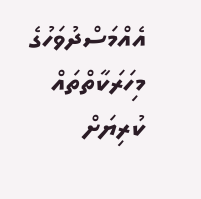އެއްމަސްދުވަހުގެ މިހަރަކާތްތައް ކުރިޔަށް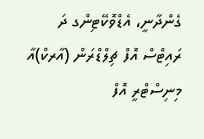ގެންދާނީ، އެޑްވޮކޭޓިންގ ދަ ރައިޓްސް އޮފް ޗިލްޑްރަން (އާރކް)އާ މިނިސްޓްރީ އޮފް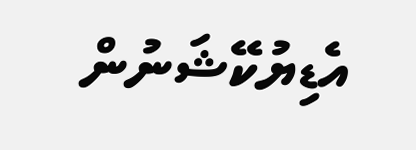އެޑިޔުކޭޝަނުން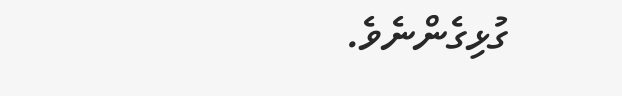ގުޅިގެންނެވެ.